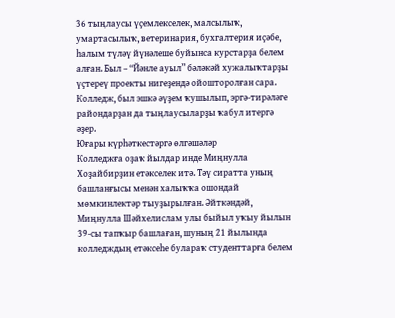36 тыңлаусы үҫемлекселек, малсылыҡ, умартасылыҡ, ветеринария, бухгалтерия иҫәбе, һалым түләү йүнәлеше буйынса курстарҙа белем алған. Был – “Йәнле ауыл” бәләкәй хужалыҡтарҙы үҫтереү проекты нигеҙендә ойошторолған сара. Колледж, был эшкә әүҙем ҡушылып, эргә-тирәләге райондарҙан да тыңлаусыларҙы ҡабул итергә әҙер.
Юғары күрһәткестәргә өлгәшәләр
Колледжға оҙаҡ йылдар инде Миңнулла Хоҙайбирҙин етәкселек итә. Тәү сиратта уның башланғысы менән халыҡҡа ошондай мөмкинлектәр тыуҙырылған. Әйткәндәй, Миңнулла Шәйхелислам улы быйыл уҡыу йылын 39-сы тапҡыр башлаған, шуның 21 йылында колледждың етәксеһе булараҡ студенттарға белем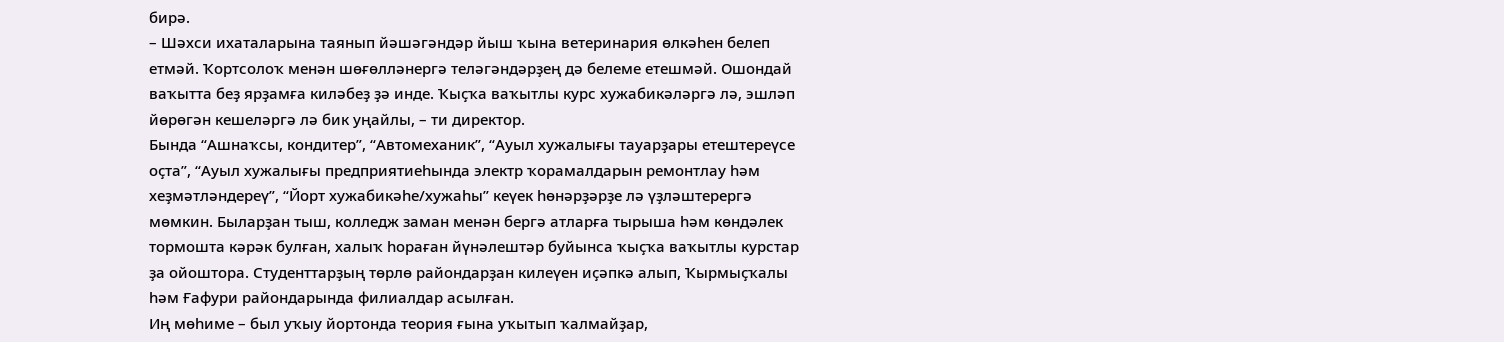бирә.
– Шәхси ихаталарына таянып йәшәгәндәр йыш ҡына ветеринария өлкәһен белеп етмәй. Ҡортсолоҡ менән шөғөлләнергә теләгәндәрҙең дә белеме етешмәй. Ошондай ваҡытта беҙ ярҙамға киләбеҙ ҙә инде. Ҡыҫҡа ваҡытлы курс хужабикәләргә лә, эшләп йөрөгән кешеләргә лә бик уңайлы, – ти директор.
Бында “Ашнаҡсы, кондитер”, “Автомеханик”, “Ауыл хужалығы тауарҙары етештереүсе оҫта”, “Ауыл хужалығы предприятиеһында электр ҡорамалдарын ремонтлау һәм хеҙмәтләндереү”, “Йорт хужабикәһе/хужаһы” кеүек һөнәрҙәрҙе лә үҙләштерергә мөмкин. Быларҙан тыш, колледж заман менән бергә атларға тырыша һәм көндәлек тормошта кәрәк булған, халыҡ һораған йүнәлештәр буйынса ҡыҫҡа ваҡытлы курстар ҙа ойоштора. Студенттарҙың төрлө райондарҙан килеүен иҫәпкә алып, Ҡырмыҫҡалы һәм Ғафури райондарында филиалдар асылған.
Иң мөһиме – был уҡыу йортонда теория ғына уҡытып ҡалмайҙар,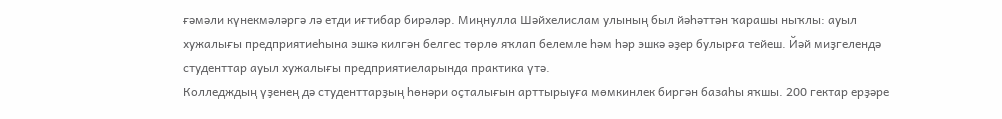ғәмәли күнекмәләргә лә етди иғтибар бирәләр. Миңнулла Шәйхелислам улының был йәһәттән ҡарашы ныҡлы: ауыл хужалығы предприятиеһына эшкә килгән белгес төрлө яҡлап белемле һәм һәр эшкә әҙер булырға тейеш. Йәй миҙгелендә студенттар ауыл хужалығы предприятиеларында практика үтә.
Колледждың үҙенең дә студенттарҙың һөнәри оҫталығын арттырыуға мөмкинлек биргән базаһы яҡшы. 200 гектар ерҙәре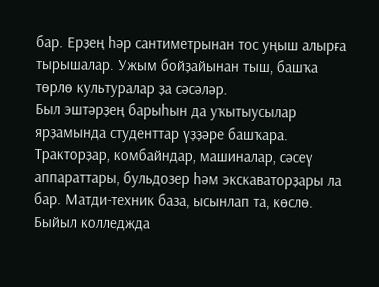бар. Ерҙең һәр сантиметрынан тос уңыш алырға тырышалар. Ужым бойҙайынан тыш, башҡа төрлө культуралар ҙа сәсәләр.
Был эштәрҙең барыһын да уҡытыусылар ярҙамында студенттар үҙҙәре башҡара. Тракторҙар, комбайндар, машиналар, сәсеү аппараттары, бульдозер һәм экскаваторҙары ла бар. Матди-техник база, ысынлап та, көслө.
Быйыл колледжда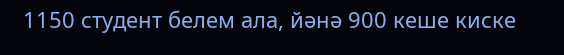1150 студент белем ала, йәнә 900 кеше киске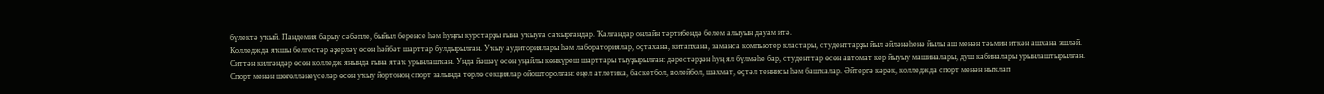бүлектә уҡый. Пандемия барыу сәбәпле, быйыл беренсе һәм һуңғы курстарҙы ғына уҡыуға саҡырғандар. Ҡалғандар онлайн тәртибендә белем алыуын дауам итә.
Колледжда яҡшы белгестәр әҙерләү өсөн һәйбәт шарттар булдырылған. Уҡыу аудиториялары һәм лабораториялар, оҫтахана, китапхана, заманса компьютер кластары, студенттарҙы йыл әйләнәһенә йылы аш менән тәьмин иткән ашхана эшләй.
Ситтән килгәндәр өсөн колледж янында ғына ятаҡ урынлашҡан. Унда йәшәү өсөн уңайлы көнкүреш шарттары тыуҙырылған: дәрестәрҙән һуң ял бүлмәһе бар, студенттар өсөн автомат кер йыуыу машиналары, душ кабиналары урынлаштырылған.
Спорт менән шөғөлләнеүселәр өсөн уҡыу йортоноң спорт залында төрлө секциялар ойошторолған: еңел атлетика, баскетбол, волейбол, шахмат, өҫтәл теннисы һәм башҡалар. Әйтергә кәрәк, колледжда спорт менән ныҡлап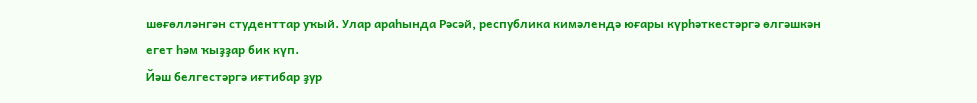шөғөлләнгән студенттар уҡый. Улар араһында Рәсәй, республика кимәлендә юғары күрһәткестәргә өлгәшкән егет һәм ҡыҙҙар бик күп.
Йәш белгестәргә иғтибар ҙур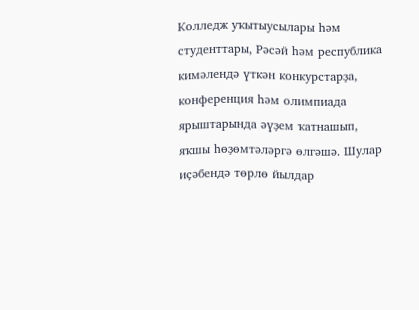Колледж уҡытыусылары һәм студенттары, Рәсәй һәм республика кимәлендә үткән конкурстарҙа, конференция һәм олимпиада ярыштарында әүҙем ҡатнашып, яҡшы һөҙөмтәләргә өлгәшә. Шулар иҫәбендә төрлө йылдар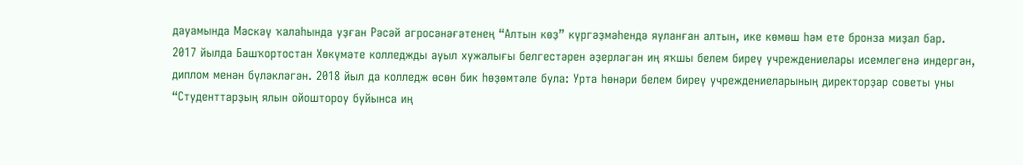дауамында Мәскәү ҡалаһында уҙған Рәсәй агросәнәғәтенең “Алтын көҙ” күргәҙмәһендә яуланған алтын, ике көмөш һәм ете бронза миҙал бар.
2017 йылда Башҡортостан Хөкүмәте колледжды ауыл хужалығы белгестәрен әҙерләгән иң яҡшы белем биреү учреждениелары исемлегенә индергән, диплом менән бүләкләгән. 2018 йыл да колледж өсөн бик һөҙөмтәле була: Урта һөнәри белем биреү учреждениеларының директорҙар советы уны “Студенттарҙың ялын ойоштороу буйынса иң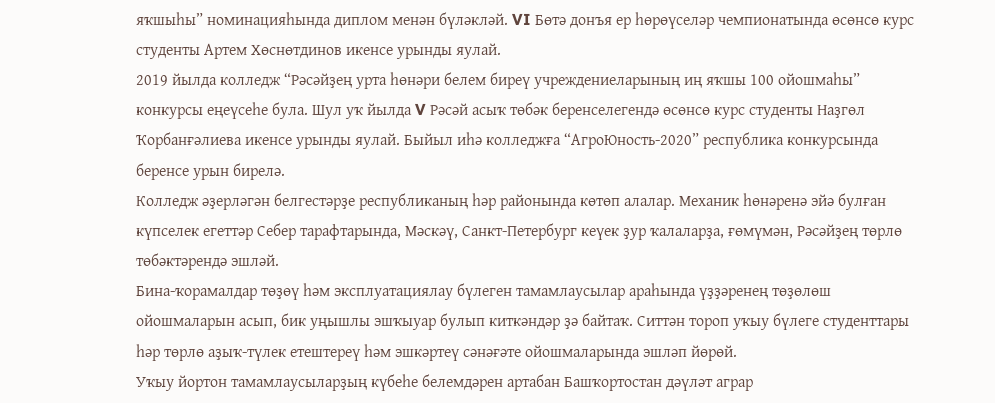яҡшыһы” номинацияһында диплом менән бүләкләй. VI Бөтә донъя ер һөрөүселәр чемпионатында өсөнсө курс студенты Артем Хөснөтдинов икенсе урынды яулай.
2019 йылда колледж “Рәсәйҙең урта һөнәри белем биреү учреждениеларының иң яҡшы 100 ойошмаһы” конкурсы еңеүсеһе була. Шул уҡ йылда V Рәсәй асыҡ төбәк беренселегендә өсөнсө курс студенты Наҙгөл Ҡорбанғәлиева икенсе урынды яулай. Быйыл иһә колледжға “АгроЮность-2020” республика конкурсында беренсе урын бирелә.
Колледж әҙерләгән белгестәрҙе республиканың һәр районында көтөп алалар. Механик һөнәренә эйә булған күпселек егеттәр Себер тарафтарында, Мәскәү, Санкт-Петербург кеүек ҙур ҡалаларҙа, ғөмүмән, Рәсәйҙең төрлө төбәктәрендә эшләй.
Бина-ҡорамалдар төҙөү һәм эксплуатациялау бүлеген тамамлаусылар араһында үҙҙәренең төҙөлөш ойошмаларын асып, бик уңышлы эшҡыуар булып киткәндәр ҙә байтаҡ. Ситтән тороп уҡыу бүлеге студенттары һәр төрлө аҙыҡ-түлек етештереү һәм эшкәртеү сәнәғәте ойошмаларында эшләп йөрөй.
Уҡыу йортон тамамлаусыларҙың күбеһе белемдәрен артабан Башҡортостан дәүләт аграр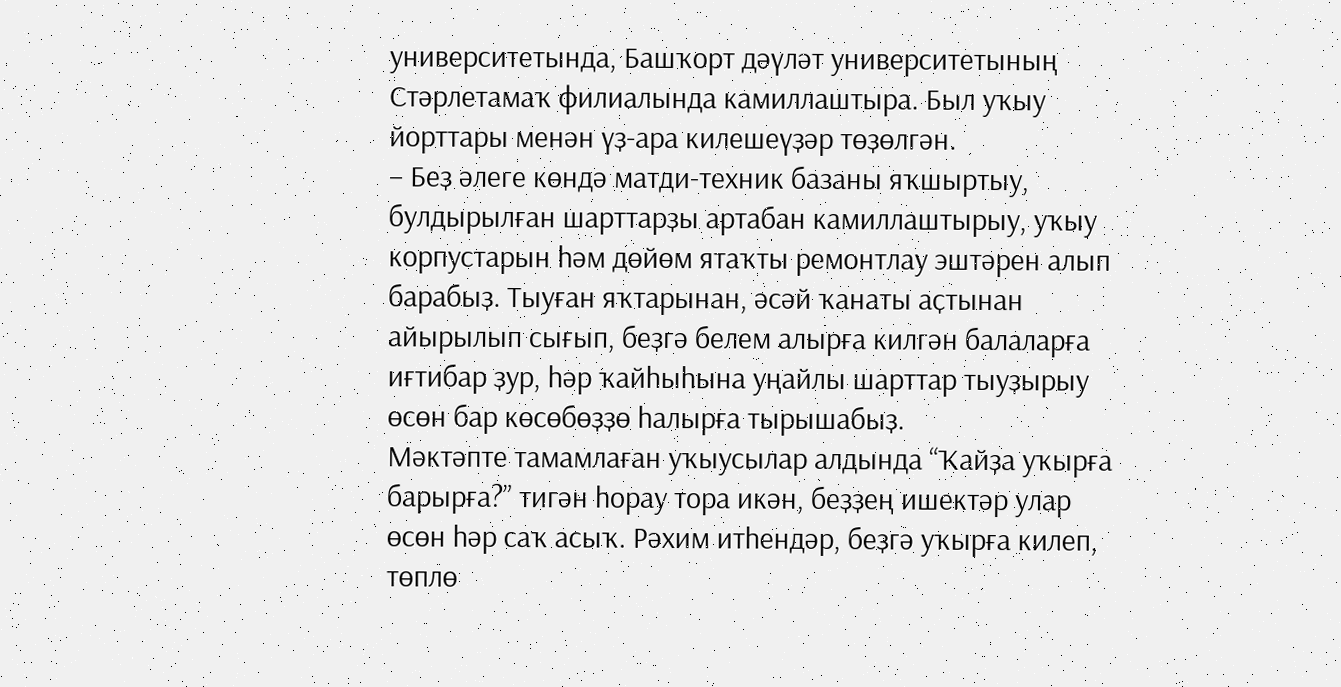университетында, Башҡорт дәүләт университетының Стәрлетамаҡ филиалында камиллаштыра. Был уҡыу йорттары менән үҙ-ара килешеүҙәр төҙөлгән.
– Беҙ әлеге көндә матди-техник базаны яҡшыртыу, булдырылған шарттарҙы артабан камиллаштырыу, уҡыу корпустарын һәм дөйөм ятаҡты ремонтлау эштәрен алып барабыҙ. Тыуған яҡтарынан, әсәй ҡанаты аҫтынан айырылып сығып, беҙгә белем алырға килгән балаларға иғтибар ҙур, һәр ҡайһыһына уңайлы шарттар тыуҙырыу өсөн бар көсөбөҙҙө һалырға тырышабыҙ.
Мәктәпте тамамлаған уҡыусылар алдында “Ҡайҙа уҡырға барырға?” тигән һорау тора икән, беҙҙең ишектәр улар өсөн һәр саҡ асыҡ. Рәхим итһендәр, беҙгә уҡырға килеп, төплө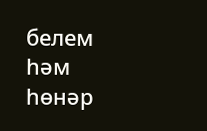белем һәм һөнәр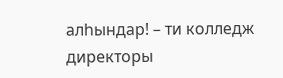алһындар! – ти колледж директоры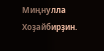Миңнулла Хоҙайбирҙин.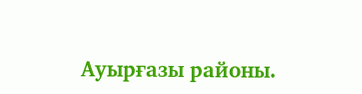Ауырғазы районы.